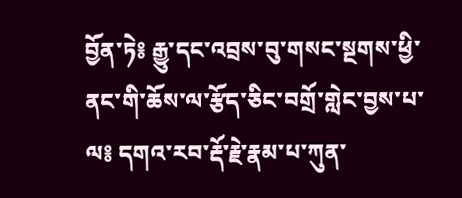བྱོན་ཏེ༔ རྒྱུ་དང་འབྲས་བུ་གསང་སྔགས་ཕྱི་ནང་གི་ཆོས་ལ་རྩོད་ཅིང་བགྲོ་གླེང་བྱས་པ་ལ༔ དགའ་རབ་རྡོ་རྗེ་རྣམ་པ་ཀུན་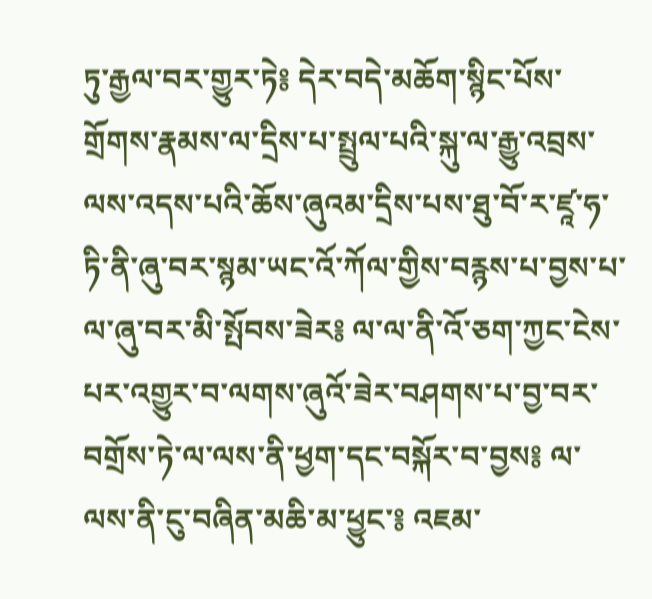ཏུ་རྒྱལ་བར་གྱུར་ཏེ༔ དེར་བདེ་མཆོག་སྙིང་པོས་གྲོགས་རྣམས་ལ་དྲིས་པ་སྤྲུལ་པའི་སྐུ་ལ་རྒྱུ་འབྲས་ལས་འདས་པའི་ཆོས་ཞུའམ་དྲིས་པས་ཐུ་བོ་ར་ཛཱ་ཧ་ཏི་ནི་ཞུ་བར་སྙམ་ཡང་འོ་ཀོལ་གྱིས་བརྙས་པ་བྱས་པ་ལ་ཞུ་བར་མི་སྤོབས་ཟེར༔ ལ་ལ་ནི་འོ་ཅག་ཀྱང་ངེས་པར་འགྱུར་བ་ལགས་ཞུའོ་ཟེར་བཤགས་པ་བྱ་བར་བགྲོས་ཏེ་ལ་ལས་ནི་ཕྱག་དང་བསྐོར་བ་བྱས༔ ལ་ལས་ནི་ངུ་བཞིན་མཆི་མ་ཕྱུང་༔ འཇམ་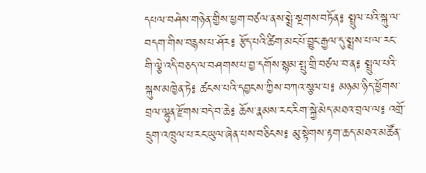དཔལ་བཤེས་གཉེན་གྱིས་ཕྱག་བཙལ་ནས་སྨྲེ་སྔགས་བཏོན༔ སྤྲུལ་པའི་སྐུ་ལ་བདག་གིས་བརྙས་པ་ཤོར༔ རྩོད་པའི་ཚིག་མང་པོ་བྱུང་རྒྱལ་དུ་སྨྲས་པ་ལ་རང་གི་ལྕེ་འདི་བཅད་ལ་བཤགས་པ་བྱ་དགོས་སྙམ་སྤུ་གྲི་བཙལ་བ་ན༔ སྤྲུལ་པའི་སྐུས་མཁྱེན་ཏེ༔ ཚངས་པའི་དབྱངས་ཀྱིས་བཀའ་སྩལ་པ༔ མཉམ་ཉིད་ཕྱོགས་བྲལ་ལྷུན་རྫོགས་བདེ་བ་ཆེ༔ ཆོས་རྣམས་རང་རིག་སྐྱེ་མེད་མཐའ་བྲལ་ལ༔ འགྲོ་དྲུག་འཁྲུལ་པ་རང་ཡུལ་ཞེན་པས་བཅིངས༔ མུ་སྟེགས་རྟག་ཆད་མཐའ་མཚོན་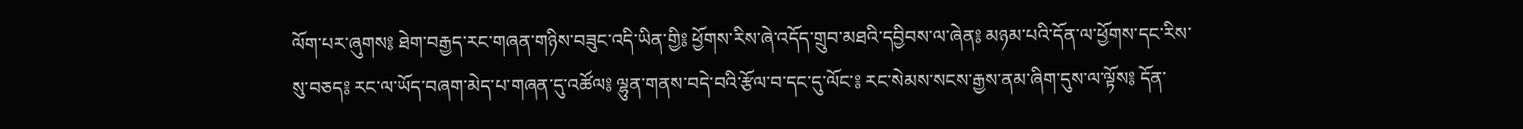ལོག་པར་ཞུགས༔ ཐེག་བརྒྱད་རང་གཞན་གཉིས་བཟུང་འདི་ཡིན་གྱི༔ ཕྱོགས་རིས་ཞེ་འདོད་གྲུབ་མཐའི་དབྱིབས་ལ་ཞེན༔ མཉམ་པའི་དོན་ལ་ཕྱོགས་དང་རིས་སུ་བཅད༔ རང་ལ་ཡོད་བཞག་མེད་པ་གཞན་དུ་འཚོལ༔ ལྷུན་གནས་བདེ་བའི་རྩོལ་བ་དང་དུ་ལོང་༔ རང་སེམས་སངས་རྒྱས་ནམ་ཞིག་དུས་ལ་ལྟོས༔ དོན་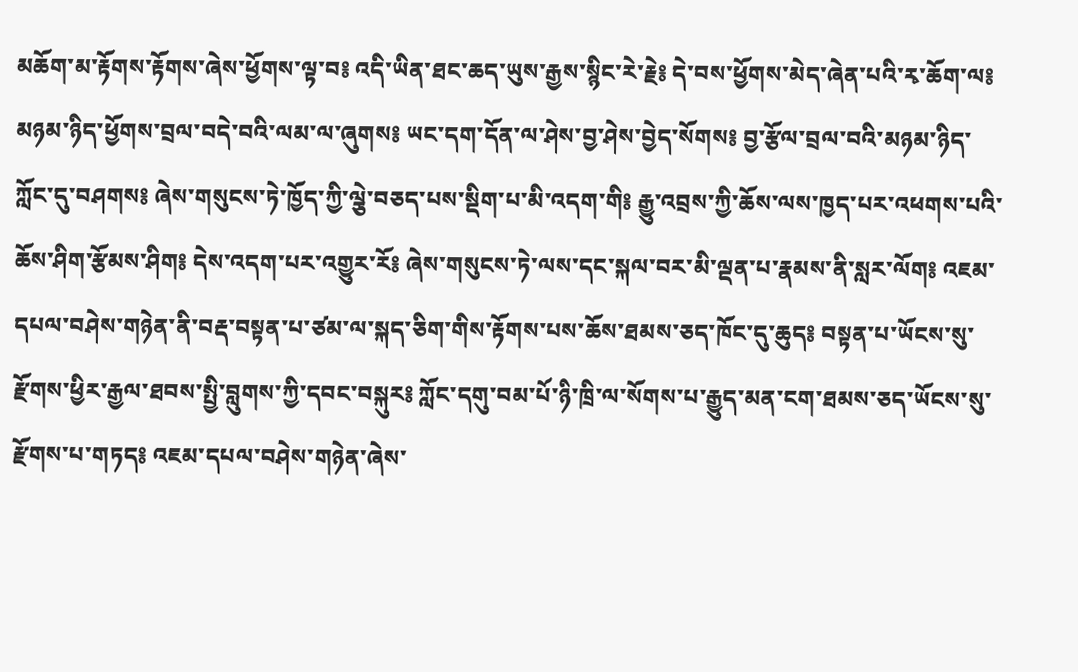མཆོག་མ་རྟོགས་རྟོགས་ཞེས་ཕྱོགས་ལྟ་བ༔ འདི་ཡིན་ཐང་ཆད་ཡུས་རྒྱས་སྙིང་རེ་རྗེ༔ དེ་བས་ཕྱོགས་མེད་ཞེན་པའི་རྭ་ཆོག་ལ༔ མཉམ་ཉིད་ཕྱོགས་བྲལ་བདེ་བའི་ལམ་ལ་ཞུགས༔ ཡང་དག་དོན་ལ་ཤེས་བྱ་ཤེས་བྱེད་སོགས༔ བྱ་རྩོལ་བྲལ་བའི་མཉམ་ཉིད་ཀློང་དུ་བཤགས༔ ཞེས་གསུངས་ཏེ་ཁྱོད་ཀྱི་ལྕེ་བཅད་པས་སྡིག་པ་མི་འདག་གི༔ རྒྱུ་འབྲས་ཀྱི་ཆོས་ལས་ཁྱད་པར་འཕགས་པའི་ཆོས་ཤིག་རྩོམས་ཤིག༔ དེས་འདག་པར་འགྱུར་རོ༔ ཞེས་གསུངས་ཏེ་ལས་དང་སྐལ་བར་མི་ལྡན་པ་རྣམས་ནི་སླར་ལོག༔ འཇམ་དཔལ་བཤེས་གཉེན་ནི་བརྡ་བསྟན་པ་ཙམ་ལ་སྐད་ཅིག་གིས་རྟོགས་པས་ཆོས་ཐམས་ཅད་ཁོང་དུ་ཆུད༔ བསྟན་པ་ཡོངས་སུ་རྫོགས་ཕྱིར་རྒྱལ་ཐབས་སྤྱི་བླུགས་ཀྱི་དབང་བསྐུར༔ ཀློང་དགུ་བམ་པོ་ཉི་ཁྲི་ལ་སོགས་པ་རྒྱུད་མན་ངག་ཐམས་ཅད་ཡོངས་སུ་རྫོགས་པ་གཏད༔ འཇམ་དཔལ་བཤེས་གཉེན་ཞེས་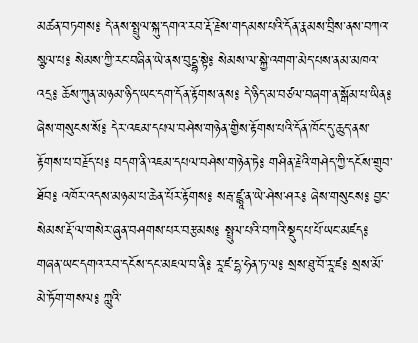མཚན་བཏགས༔ དེ་ནས་སྤྲུལ་སྐུ་དགའ་རབ་རྡོ་རྗེས་གདམས་པའི་དོན་རྣམས་བྲིས་ནས་བཀའ་སྩལ་པ༔ སེམས་ཀྱི་རང་བཞིན་ཡེ་ནས་བུདྡྷ་སྟེ༔ སེམས་ལ་སྐྱེ་འགག་མེད་པས་ནམ་མཁའ་འདྲ༔ ཆོས་ཀུན་མཉམ་ཉིད་ཡང་དག་དོན་རྟོགས་ནས༔ དེ་ཉིད་མ་བཙལ་བཞག་ན་སྒོམ་པ་ཡིན༔ ཞེས་གསུངས་སོ༔ དེར་འཇམ་དཔལ་བཤེས་གཉེན་གྱིས་རྟོགས་པའི་དོན་ཁོང་དུ་ཆུད་ནས་རྟོགས་པ་བརྗོད་པ༔ བདག་ནི་འཇམ་དཔལ་བཤེས་གཉེན་ཏེ༔ གཤིན་རྗེའི་གཤེད་ཀྱི་དངོས་གྲུབ་ཐོབ༔ འཁོར་འདས་མཉམ་པ་ཆེན་པོར་རྟོགས༔ སརྦ་ཛྙཱ་ན་ཡེ་ཤེས་ཤར༔ ཞེས་གསུངས༔ བྱང་སེམས་རྡོ་ལ་གསེར་ཞུན་བཤགས་པར་བརྩམས༔ སྤྲུལ་པའི་བཀའི་སྡུད་པ་པོ་ཡང་མཛད༔ གཞན་ཡང་དགའ་རབ་དངོས་དང་མཇལ་བ་ནི༔ རཱ་ཛ་དྷ་ཧེན་ཏ་ལ༔ སྲས་ཐུ་བོ་རཱ་ཛ༔ སྲས་མོ་མེ་ཏོག་གསལ༔ ཀླུའི་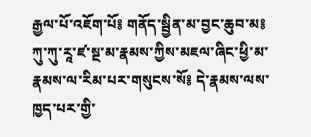རྒྱལ་པོ་འཇོག་པོ༔ གནོད་སྦྱིན་མ་བྱང་ཆུབ་མ༔ ཀུ་ཀུ་རཱ་ཛ་སྔ་མ་རྣམས་ཀྱིས་མཇལ་ཞིང་ཕྱི་མ་རྣམས་ལ་རིམ་པར་གསུངས་སོ༔ དེ་རྣམས་ལས་ཁྱད་པར་གྱི་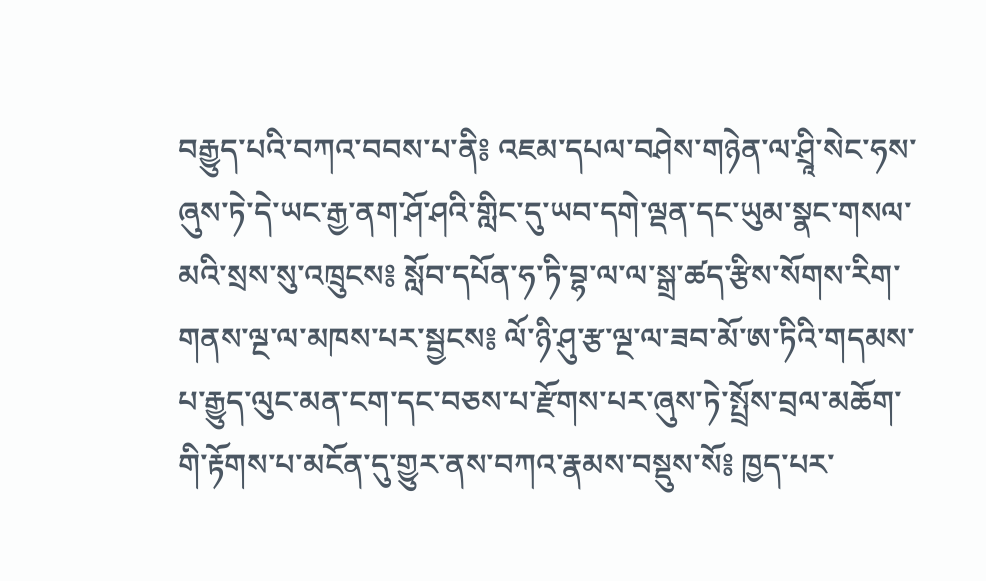བརྒྱུད་པའི་བཀའ་བབས་པ་ནི༔ འཇམ་དཔལ་བཤེས་གཉེན་ལ་ཤྲཱི་སེང་ཧས་ཞུས་ཏེ་དེ་ཡང་རྒྱ་ནག་ཤོ་ཤའི་གླིང་དུ་ཡབ་དགེ་ལྡན་དང་ཡུམ་སྣང་གསལ་མའི་སྲས་སུ་འཁྲུངས༔ སློབ་དཔོན་ཧ་ཏི་བྷ་ལ་ལ་སྒྲ་ཚད་རྩིས་སོགས་རིག་གནས་ལྔ་ལ་མཁས་པར་སྦྱངས༔ ལོ་ཉི་ཤུ་རྩ་ལྔ་ལ་ཟབ་མོ་ཨ་ཏིའི་གདམས་པ་རྒྱུད་ལུང་མན་ངག་དང་བཅས་པ་རྫོགས་པར་ཞུས་ཏེ་སྤྲོས་བྲལ་མཆོག་གི་རྟོགས་པ་མངོན་དུ་གྱུར་ནས་བཀའ་རྣམས་བསྡུས་སོ༔ ཁྱད་པར་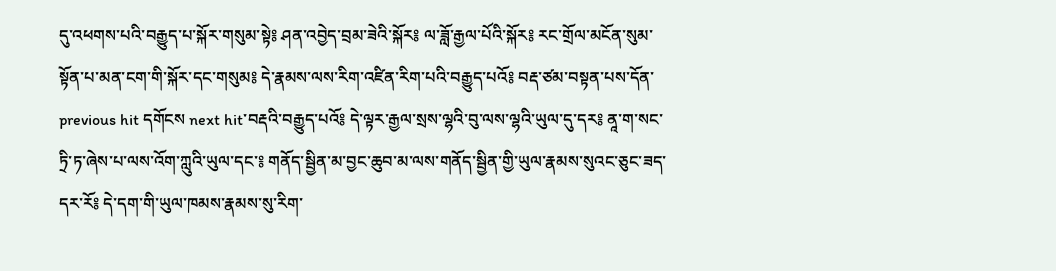དུ་འཕགས་པའི་བརྒྱུད་པ་སྐོར་གསུམ་སྟེ༔ ཤན་འབྱེད་བྲམ་ཟེའི་སྐོར༔ ལ་ཟློ་རྒྱལ་པོའི་སྐོར༔ རང་གྲོལ་མངོན་སུམ་སྟོན་པ་མན་ངག་གི་སྐོར་དང་གསུམ༔ དེ་རྣམས་ལས་རིག་འཛིན་རིག་པའི་བརྒྱུད་པའོ༔ བརྡ་ཙམ་བསྟན་པས་དོན་previous hit དགོངས next hit་བརྡའི་བརྒྱུད་པའོ༔ དེ་ལྟར་རྒྱལ་སྲས་ལྷའི་བུ་ལས་ལྷའི་ཡུལ་དུ་དར༔ ནཱ་ག་སང་ཏྲི་ཏ་ཞེས་པ་ལས་འོག་ཀླུའི་ཡུལ་དང་༔ གནོད་སྦྱིན་མ་བྱང་ཆུབ་མ་ལས་གནོད་སྦྱིན་གྱི་ཡུལ་རྣམས་སུའང་ཅུང་ཟད་དར་རོ༔ དེ་དག་གི་ཡུལ་ཁམས་རྣམས་སུ་རིག་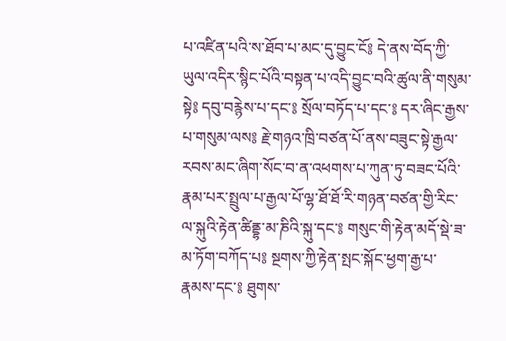པ་འཛིན་པའི་ས་ཐོབ་པ་མང་དུ་བྱུང་ངོ༔ དེ་ནས་བོད་ཀྱི་ཡུལ་འདིར་སྙིང་པོའི་བསྟན་པ་འདི་བྱུང་བའི་ཚུལ་ནི་གསུམ་སྟེ༔ དབུ་བརྙེས་པ་དང་༔ སྲོལ་བཏོད་པ་དང་༔ དར་ཞིང་རྒྱས་པ་གསུམ་ལས༔ རྗེ་གཉའ་ཁྲི་བཙན་པོ་ནས་བཟུང་སྟེ་རྒྱལ་རབས་མང་ཞིག་སོང་བ་ན་འཕགས་པ་ཀུན་ཏུ་བཟང་པོའི་རྣམ་པར་སྤྲུལ་པ་རྒྱལ་པོ་ལྷ་ཐོ་ཐོ་རི་གཉན་བཙན་གྱི་རིང་ལ་སྐུའི་རྟེན་ཚིནྡྷ་མ་ཎིའི་སྐུ་དང་༔ གསུང་གི་རྟེན་མདོ་སྡེ་ཟ་མ་ཏོག་བཀོད་པ༔ སྔགས་ཀྱི་རྟེན་སྤང་སྐོང་ཕྱག་རྒྱ་པ་རྣམས་དང་༔ ཐུགས་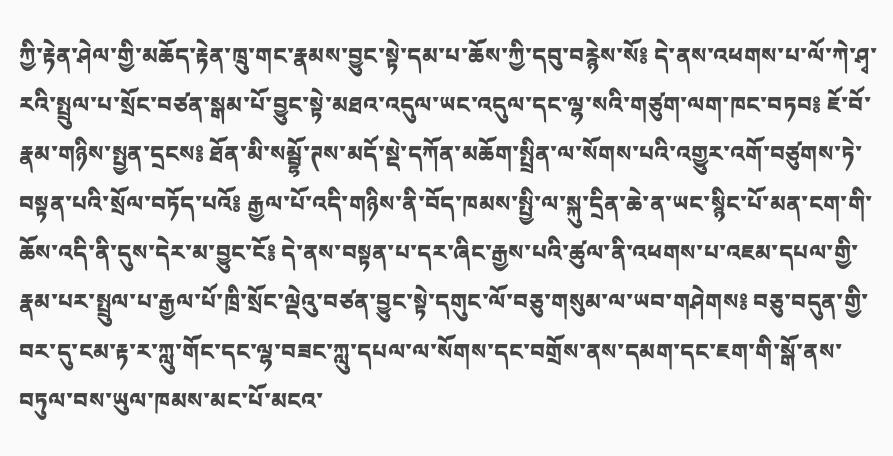ཀྱི་རྟེན་ཤེལ་གྱི་མཆོད་རྟེན་ཁྲུ་གང་རྣམས་བྱུང་སྟེ་དམ་པ་ཆོས་ཀྱི་དབུ་བརྙེས་སོ༔ དེ་ནས་འཕགས་པ་ལོ་ཀེ་ཤྭ་རའི་སྤྲུལ་པ་སྲོང་བཙན་སྒམ་པོ་བྱུང་སྟེ་མཐའ་འདུལ་ཡང་འདུལ་དང་ལྷ་སའི་གཙུག་ལག་ཁང་བཏབ༔ ཇོ་བོ་རྣམ་གཉིས་སྤྱན་དྲངས༔ ཐོན་མི་སམྦྷོ་ཊས་མདོ་སྡེ་དཀོན་མཆོག་སྤྲིན་ལ་སོགས་པའི་འགྱུར་འགོ་བཙུགས་ཏེ་བསྟན་པའི་སྲོལ་བཏོད་པའོ༔ རྒྱལ་པོ་འདི་གཉིས་ནི་བོད་ཁམས་སྤྱི་ལ་སྐུ་དྲིན་ཆེ་ན་ཡང་སྙིང་པོ་མན་ངག་གི་ཆོས་འདི་ནི་དུས་དེར་མ་བྱུང་ངོ༔ དེ་ནས་བསྟན་པ་དར་ཞིང་རྒྱས་པའི་ཚུལ་ནི་འཕགས་པ་འཇམ་དཔལ་གྱི་རྣམ་པར་སྤྲུལ་པ་རྒྱལ་པོ་ཁྲི་སྲོང་ལྡེའུ་བཙན་བྱུང་སྟེ་དགུང་ལོ་བཅུ་གསུམ་ལ་ཡབ་གཤེགས༔ བཅུ་བདུན་གྱི་བར་དུ་ངམ་རྟ་ར་ཀླུ་གོང་དང་ལྷ་བཟང་ཀླུ་དཔལ་ལ་སོགས་དང་བགྲོས་ནས་དམག་དང་ཇག་གི་སྒོ་ནས་བཏུལ་བས་ཡུལ་ཁམས་མང་པོ་མངའ་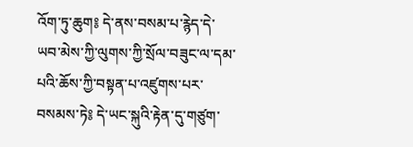འོག་ཏུ་ཆུག༔ དེ་ནས་བསམ་པ་རྙེད་དེ་ཡབ་མེས་ཀྱི་ལུགས་ཀྱི་སྲོལ་བཟུང་ལ་དམ་པའི་ཆོས་ཀྱི་བསྟན་པ་འཛུགས་པར་བསམས་ཏེ༔ དེ་ཡང་སྐུའི་རྟེན་དུ་གཙུག་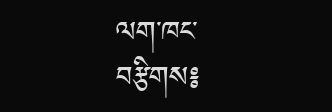ལག་ཁང་བརྩིགས༔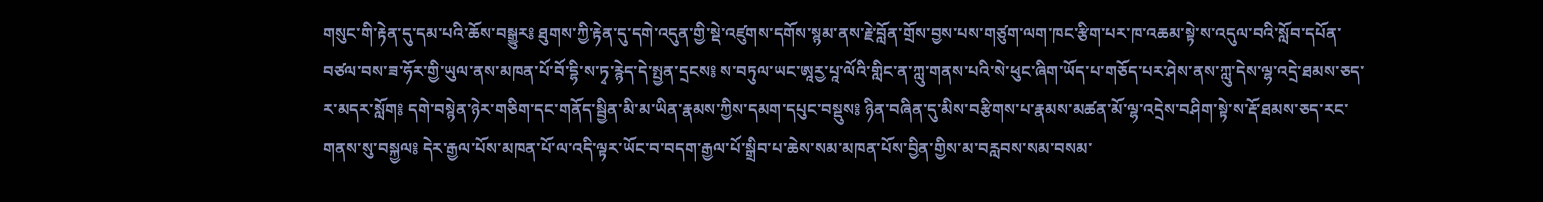གསུང་གི་རྟེན་དུ་དམ་པའི་ཆོས་བསྒྱུར༔ ཐུགས་ཀྱི་རྟེན་དུ་དགེ་འདུན་གྱི་སྡེ་འཛུགས་དགོས་སྙམ་ནས་རྗེ་བློན་གྲོས་བྱས་པས་གཙུག་ལག་ཁང་རྩིག་པར་ཁ་འཆམ་སྟེ་ས་འདུལ་བའི་སློབ་དཔོན་བཙལ་བས་ཟ་ཧོར་གྱི་ཡུལ་ནས་མཁན་པོ་བོ་དྷི་ས་ཏྭ་རྙེད་དེ་སྤྱན་དྲངས༔ ས་བཏུལ་ཡང་ཨཱརྱ་པཱ་ལོའི་གླིང་ན་ཀླུ་གནས་པའི་སེ་ཕུང་ཞིག་ཡོད་པ་གཅོད་པར་ཤེས་ནས་ཀླུ་དེས་ལྷ་འདྲེ་ཐམས་ཅད་ར་མདར་སློག༔ དགེ་བསྙེན་ཉེར་གཅིག་དང་གནོད་སྦྱིན་མི་མ་ཡིན་རྣམས་ཀྱིས་དམག་དཔུང་བསྡུས༔ ཉིན་བཞིན་དུ་མིས་བརྩིགས་པ་རྣམས་མཚན་མོ་ལྷ་འདྲེས་བཤིག་སྟེ་ས་རྡོ་ཐམས་ཅད་རང་གནས་སུ་བསྐྱལ༔ དེར་རྒྱལ་པོས་མཁན་པོ་ལ་འདི་ལྟར་ཡོང་བ་བདག་རྒྱལ་པོ་སྒྲིབ་པ་ཆེས་སམ་མཁན་པོས་བྱིན་གྱིས་མ་བརླབས་སམ་བསམ་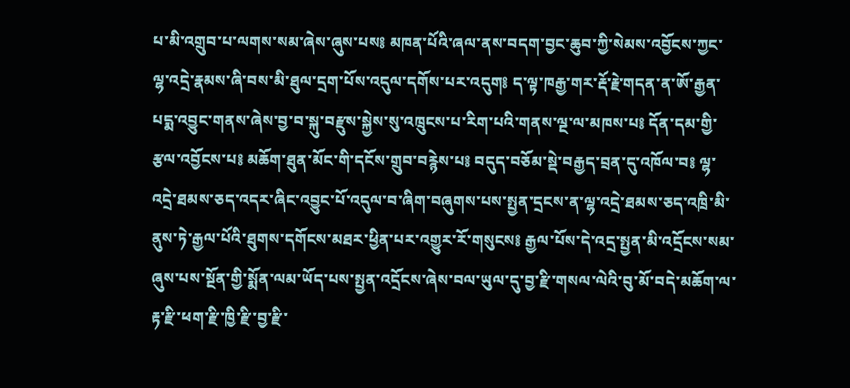པ་མི་འགྲུབ་པ་ལགས་སམ་ཞེས་ཞུས་པས༔ མཁན་པོའི་ཞལ་ནས་བདག་བྱང་ཆུབ་ཀྱི་སེམས་འབྱོངས་ཀྱང་ལྷ་འདྲེ་རྣམས་ཞི་བས་མི་ཐུལ་དྲག་པོས་འདུལ་དགོས་པར་འདུག༔ ད་ལྟ་ཁརྒྱ་གར་རྡོ་རྗེ་གདན་ན་ཨོ་རྒྱན་པདྨ་འབྱུང་གནས་ཞེས་བྱ་བ་སྐུ་བརྫུས་སྐྱེས་སུ་འཁྲུངས་པ་རིག་པའི་གནས་ལྔ་ལ་མཁས་པ༔ དོན་དམ་གྱི་རྩལ་འབྱོངས་པ༔ མཆོག་ཐུན་མོང་གི་དངོས་གྲུབ་བརྙེས་པ༔ བདུད་བཅོམ་སྡེ་བརྒྱད་བྲན་དུ་འཁོལ་བ༔ ལྷ་འདྲེ་ཐམས་ཅད་འདར་ཞིང་འབྱུང་པོ་འདུལ་བ་ཞིག་བཞུགས་པས་སྤྱན་དྲངས་ན་ལྷ་འདྲེ་ཐམས་ཅད་འཁྲི་མི་ནུས་ཏེ་རྒྱལ་པོའི་ཐུགས་དགོངས་མཐར་ཕྱིན་པར་འགྱུར་རོ་གསུངས༔ རྒྱལ་པོས་དེ་འདྲ་སྤྱན་མི་འདྲོངས་སམ་ཞུས་པས་སྔོན་གྱི་སྨོན་ལམ་ཡོད་པས་སྤྱན་འདྲོངས་ཞེས་བལ་ཡུལ་དུ་བྱ་རྫི་གསལ་ལེའི་བུ་མོ་བདེ་མཆོག་ལ་རྟ་རྫི་ཕག་རྫི་ཁྱི་རྫི་བྱ་རྫི་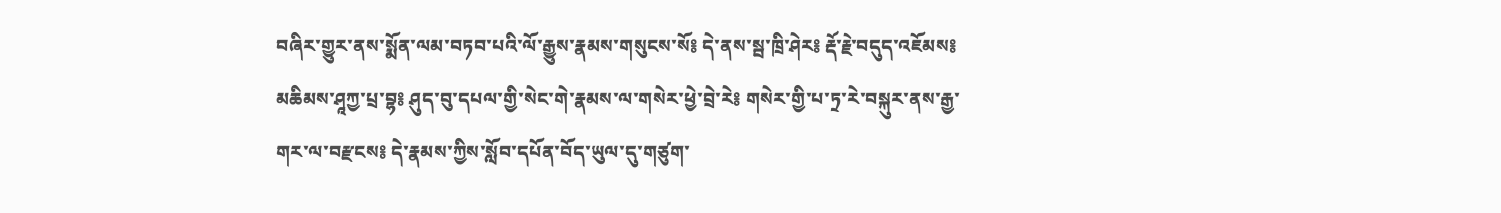བཞིར་གྱུར་ནས་སྨོན་ལམ་བཏབ་པའི་ལོ་རྒྱུས་རྣམས་གསུངས་སོ༔ དེ་ནས་སྦ་ཁྲི་ཤེར༔ རྡོ་རྗེ་བདུད་འཇོམས༔ མཆིམས་ཤཱཀྱ་པྲ་བྷ༔ ཤུད་བུ་དཔལ་གྱི་སེང་གེ་རྣམས་ལ་གསེར་ཕྱེ་བྲེ་རེ༔ གསེར་གྱི་པ་ཏྲ་རེ་བསྐུར་ནས་རྒྱ་གར་ལ་བརྫངས༔ དེ་རྣམས་ཀྱིས་སློབ་དཔོན་བོད་ཡུལ་དུ་གཙུག་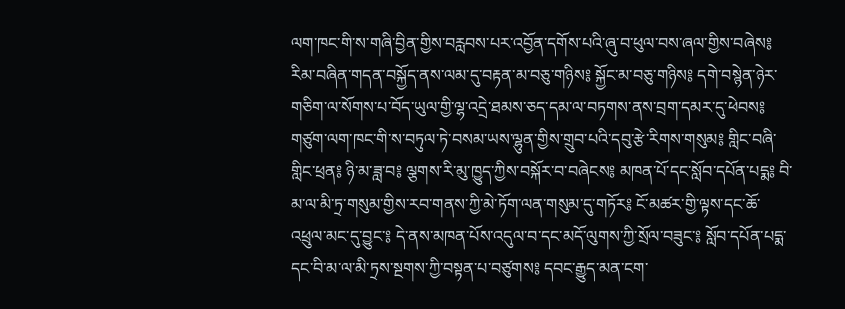ལག་ཁང་གི་ས་གཞི་བྱིན་གྱིས་བརླབས་པར་འབྱོན་དགོས་པའི་ཞུ་བ་ཕུལ་བས་ཞལ་གྱིས་བཞེས༔ རིམ་བཞིན་གདན་བསྐྱོད་ནས་ལམ་དུ་བརྟན་མ་བཅུ་གཉིས༔ སྐྱོང་མ་བཅུ་གཉིས༔ དགེ་བསྙེན་ཉེར་གཅིག་ལ་སོགས་པ་བོད་ཡུལ་གྱི་ལྷ་འདྲེ་ཐམས་ཅད་དམ་ལ་བཏགས་ནས་བྲག་དམར་དུ་ཕེབས༔ གཙུག་ལག་ཁང་གི་ས་བཏུལ་ཏེ་བསམ་ཡས་ལྷུན་གྱིས་གྲུབ་པའི་དབུ་རྩེ་རིགས་གསུམ༔ གླིང་བཞི་གླིང་ཕྲན༔ ཉི་མ་ཟླ་བ༔ ལྕགས་རི་མུ་ཁྱུད་ཀྱིས་བསྐོར་བ་བཞེངས༔ མཁན་པོ་དང་སློབ་དཔོན་པདྨ༔ བི་མ་ལ་མི་ཏྲ་གསུམ་གྱིས་རབ་གནས་ཀྱི་མེ་ཏོག་ལན་གསུམ་དུ་གཏོར༔ ངོ་མཚར་གྱི་ལྟས་དང་ཆོ་འཕྲུལ་མང་དུ་བྱུང་༔ དེ་ནས་མཁན་པོས་འདུལ་བ་དང་མདོ་ལུགས་ཀྱི་སྲོལ་བཟུང་༔ སློབ་དཔོན་པདྨ་དང་བི་མ་ལ་མི་ཏྲས་སྔགས་ཀྱི་བསྟན་པ་བཙུགས༔ དབང་རྒྱུད་མན་ངག་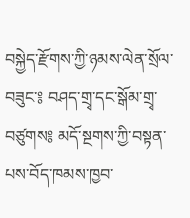བསྐྱེད་རྫོགས་ཀྱི་ཉམས་ལེན་སྲོལ་བཟུང་༔ བཤད་གྲྭ་དང་སྒོམ་གྲྭ་བཙུགས༔ མདོ་སྔགས་ཀྱི་བསྟན་པས་བོད་ཁམས་ཁྱབ་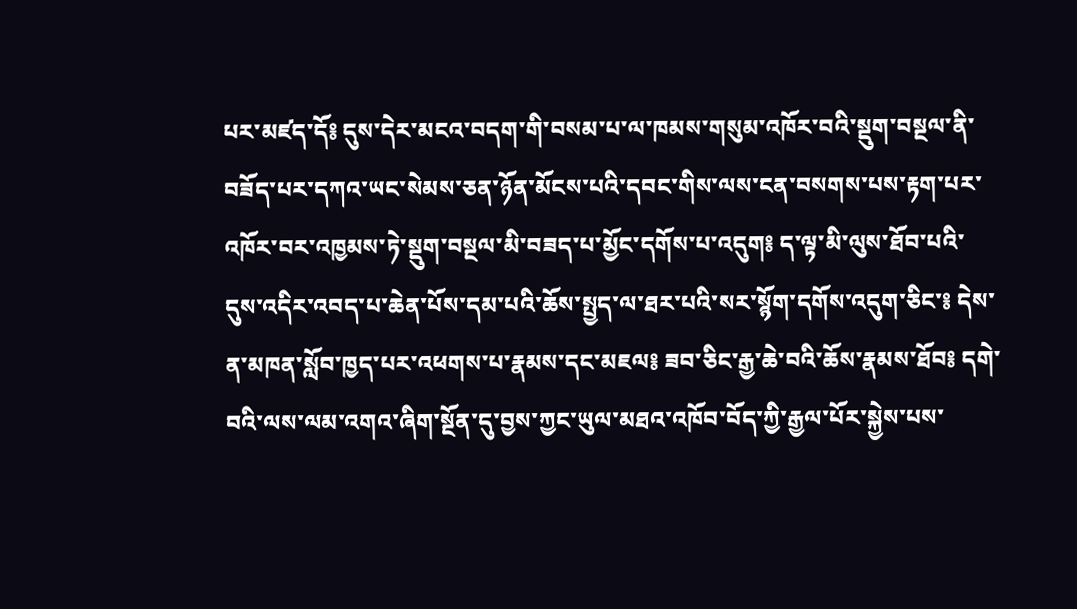པར་མཛད་དོ༔ དུས་དེར་མངའ་བདག་གི་བསམ་པ་ལ་ཁམས་གསུམ་འཁོར་བའི་སྡུག་བསྔལ་ནི་བཟོད་པར་དཀའ་ཡང་སེམས་ཅན་ཉོན་མོངས་པའི་དབང་གིས་ལས་ངན་བསགས་པས་རྟག་པར་འཁོར་བར་འཁྱམས་ཏེ་སྡུག་བསྔལ་མི་བཟད་པ་མྱོང་དགོས་པ་འདུག༔ ད་ལྟ་མི་ལུས་ཐོབ་པའི་དུས་འདིར་འབད་པ་ཆེན་པོས་དམ་པའི་ཆོས་སྤྱད་ལ་ཐར་པའི་སར་སྙོག་དགོས་འདུག་ཅིང་༔ དེས་ན་མཁན་སློབ་ཁྱད་པར་འཕགས་པ་རྣམས་དང་མཇལ༔ ཟབ་ཅིང་རྒྱ་ཆེ་བའི་ཆོས་རྣམས་ཐོབ༔ དགེ་བའི་ལས་ལམ་འགའ་ཞིག་སྔོན་དུ་བྱས་ཀྱང་ཡུལ་མཐའ་འཁོབ་བོད་ཀྱི་རྒྱལ་པོར་སྐྱེས་པས་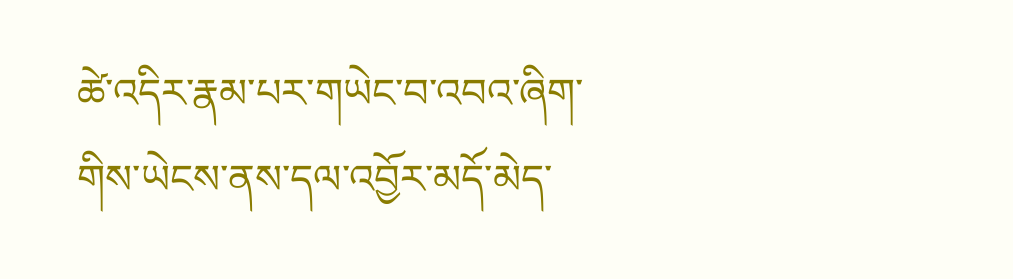ཚེ་འདིར་རྣམ་པར་གཡེང་བ་འབའ་ཞིག་གིས་ཡེངས་ནས་དལ་འབྱོར་མདོ་མེད་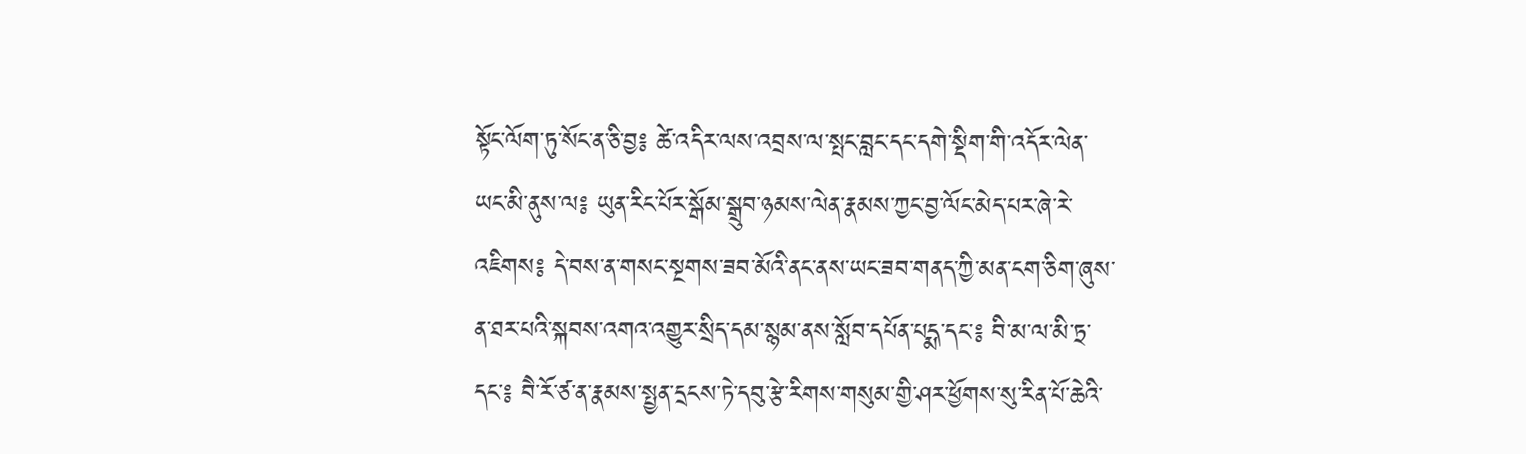སྟོང་ལོག་ཏུ་སོང་ན་ཅི་བྱ༔ ཚེ་འདིར་ལས་འབྲས་ལ་སྤང་བླང་དང་དགེ་སྡིག་གི་འདོར་ལེན་ཡང་མི་ནུས་ལ༔ ཡུན་རིང་པོར་སྒོམ་སྒྲུབ་ཉམས་ལེན་རྣམས་ཀྱང་བྱ་ལོང་མེད་པར་ཞེ་རེ་འཇིགས༔ དེ་བས་ན་གསང་སྔགས་ཟབ་མོའི་ནང་ནས་ཡང་ཟབ་གནད་ཀྱི་མན་ངག་ཅིག་ཞུས་ན་ཐར་པའི་སྐབས་འགའ་འགྱུར་སྲིད་དམ་སྙམ་ནས་སློབ་དཔོན་པདྨ་དང་༔ བི་མ་ལ་མི་ཏྲ་དང་༔ བཻ་རོ་ཙ་ན་རྣམས་སྤྱན་དྲངས་ཏེ་དབུ་རྩེ་རིགས་གསུམ་གྱི་ཤར་ཕྱོགས་སུ་རིན་པོ་ཆེའི་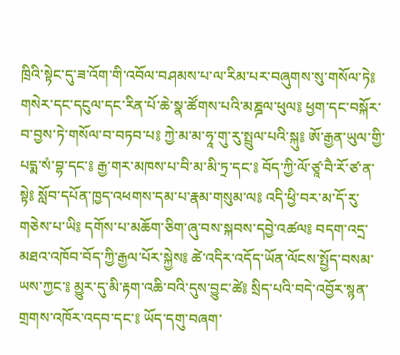ཁྲིའི་སྟེང་དུ་ཟ་འོག་གི་འབོལ་བཤམས་པ་ལ་རིམ་པར་བཞུགས་སུ་གསོལ་ཏེ༔ གསེར་དང་དངུལ་དང་རིན་པོ་ཆེ་སྣ་ཚོགས་པའི་མཎྜལ་ཕུལ༔ ཕྱག་དང་བསྐོར་བ་བྱས་ཏེ་གསོལ་བ་བཏབ་པ༔ ཀྱེ་མ་མ་ཧཱ་གུ་རུ་སྤྲུལ་པའི་སྐུ༔ ཨོ་རྒྱན་ཡུལ་གྱི་པདྨ་སཾ་བྷ་དང་༔ རྒྱ་གར་མཁས་པ་བི་མ་མི་ཏྲ་དང་༔ བོད་ཀྱི་ལོ་ཙཱ་བཻ་རོ་ཙ་ན་སྟེ༔ སློབ་དཔོན་ཁྱད་འཕགས་དམ་པ་རྣམ་གསུམ་ལ༔ འདི་ཕྱི་བར་མ་དོ་རུ་གཅེས་པ་ཡི༔ དགོས་པ་མཆོག་ཅིག་ཞུ་བས་སྐབས་དབྱེ་འཚལ༔ བདག་འདྲ་མཐའ་འཁོབ་བོད་ཀྱི་རྒྱལ་པོར་སྐྱེས༔ ཚེ་འདིར་འདོད་ཡོན་ལོངས་སྤྱོད་བསམ་ཡས་ཀྱང་༔ མྱུར་དུ་མི་རྟག་འཆི་བའི་དུས་བྱུང་ཚེ༔ སྲིད་པའི་བདེ་འབྱོར་སྙན་གྲགས་འཁོར་འདབ་དང་༔ ཡོད་དགུ་བཞག་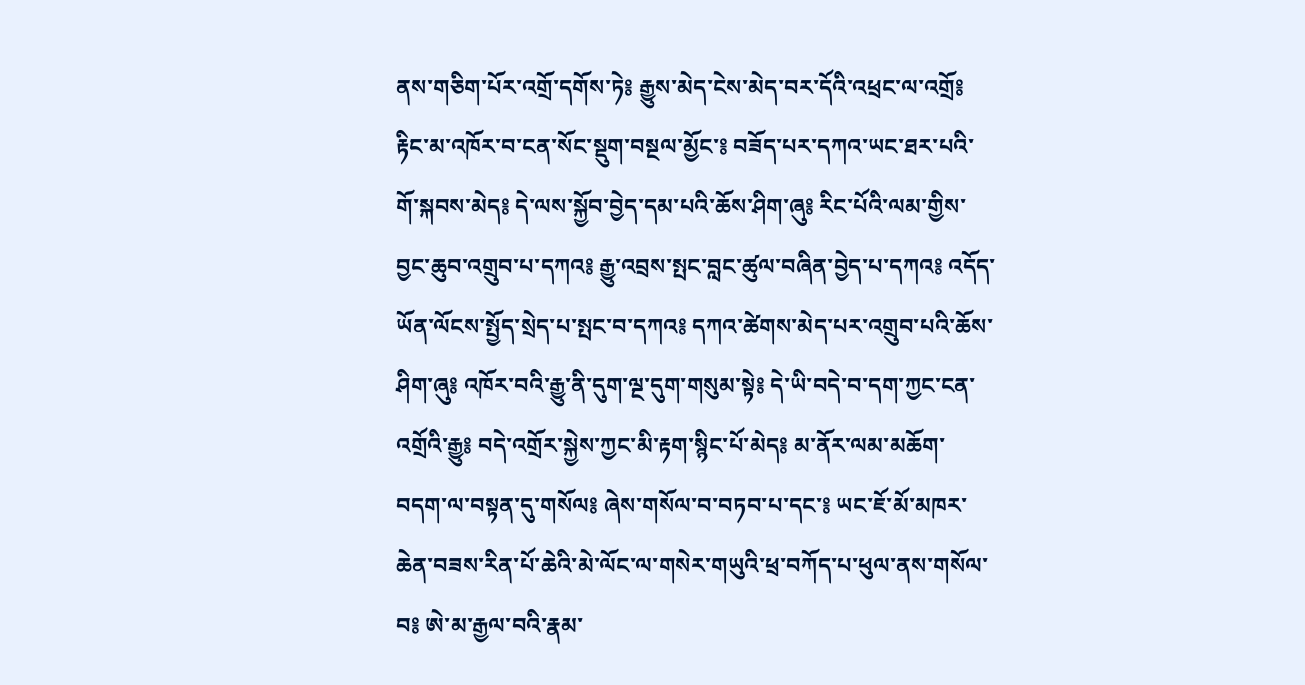ནས་གཅིག་པོར་འགྲོ་དགོས་ཏེ༔ རྒྱུས་མེད་ངེས་མེད་བར་དོའི་འཕྲང་ལ་འགྲོ༔ རྟིང་མ་འཁོར་བ་ངན་སོང་སྡུག་བསྔལ་མྱོང་༔ བཟོད་པར་དཀའ་ཡང་ཐར་པའི་གོ་སྐབས་མེད༔ དེ་ལས་སྐྱོབ་བྱེད་དམ་པའི་ཆོས་ཤིག་ཞུ༔ རིང་པོའི་ལམ་གྱིས་བྱང་ཆུབ་འགྲུབ་པ་དཀའ༔ རྒྱུ་འབྲས་སྤང་བླང་ཚུལ་བཞིན་བྱེད་པ་དཀའ༔ འདོད་ཡོན་ལོངས་སྤྱོད་སྲེད་པ་སྤང་བ་དཀའ༔ དཀའ་ཚེགས་མེད་པར་འགྲུབ་པའི་ཆོས་ཤིག་ཞུ༔ འཁོར་བའི་རྒྱུ་ནི་དུག་ལྔ་དུག་གསུམ་སྟེ༔ དེ་ཡི་བདེ་བ་དག་ཀྱང་ངན་འགྲོའི་རྒྱུ༔ བདེ་འགྲོར་སྐྱེས་ཀྱང་མི་རྟག་སྙིང་པོ་མེད༔ མ་ནོར་ལམ་མཆོག་བདག་ལ་བསྟན་དུ་གསོལ༔ ཞེས་གསོལ་བ་བཏབ་པ་དང་༔ ཡང་ཇོ་མོ་མཁར་ཆེན་བཟས་རིན་པོ་ཆེའི་མེ་ལོང་ལ་གསེར་གཡུའི་ཕྲ་བཀོད་པ་ཕུལ་ནས་གསོལ་བ༔ ཨེ་མ་རྒྱལ་བའི་རྣམ་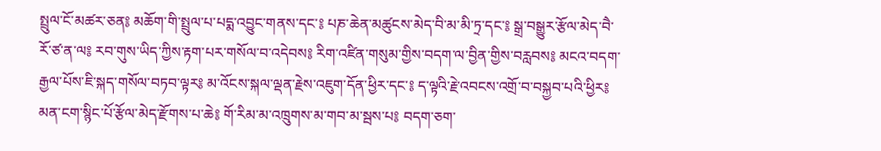སྤྲུལ་ངོ་མཚར་ཅན༔ མཆོག་གི་སྤྲུལ་པ་པདྨ་འབྱུང་གནས་དང་༔ པཎ་ཆེན་མཚུངས་མེད་བི་མ་མི་ཏྲ་དང་༔ སྒྲ་བསྒྱུར་རྩོལ་མེད་བཻ་རོ་ཙ་ན་ལ༔ རབ་གུས་ཡིད་ཀྱིས་རྟག་པར་གསོལ་བ་འདེབས༔ རིག་འཛིན་གསུམ་གྱིས་བདག་ལ་བྱིན་གྱིས་བརླབས༔ མངའ་བདག་རྒྱལ་པོས་ཇི་སྐད་གསོལ་བཏབ་ལྟར༔ མ་འོངས་སྐལ་ལྡན་རྗེས་འཇུག་དོན་ཕྱིར་དང་༔ ད་ལྟའི་རྗེ་འབངས་འགྲོ་བ་བསྐྱབ་པའི་ཕྱིར༔ མན་ངག་སྙིང་པོ་རྩོལ་མེད་རྫོགས་པ་ཆེ༔ གོ་རིམ་མ་འཁྲུགས་མ་གབ་མ་སྦས་པ༔ བདག་ཅག་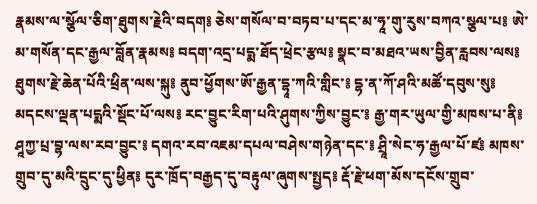རྣམས་ལ་སྩོལ་ཅིག་ཐུགས་རྗེའི་བདག༔ ཅེས་གསོལ་བ་བཏབ་པ་དང་མ་ཧཱ་གུ་རུས་བཀའ་སྩལ་པ༔ ཨེ་མ་གསོན་དང་རྒྱལ་བློན་རྣམས༔ བདག་འདྲ་པདྨ་ཐོད་ཕྲེང་རྩལ༔ སྣང་བ་མཐའ་ཡས་བྱིན་རླབས་ལས༔ ཐུགས་རྗེ་ཆེན་པོའི་ཕྲིན་ལས་སྐུ༔ ནུབ་ཕྱོགས་ཨོ་རྒྱན་དྷཱ་ཀའི་གླིང་༔ དྷ་ན་ཀོ་ཤའི་མཚོ་དབུས་སུ༔ མདངས་ལྡན་པདྨའི་སྡོང་པོ་ལས༔ རང་བྱུང་རིག་པའི་ཤུགས་ཀྱིས་བྱུང་༔ རྒྱ་གར་ཡུལ་གྱི་མཁས་པ་ནི༔ ཤཱཀྱ་པྲ་བྷ་ལས་རབ་བྱུང་༔ དགའ་རབ་འཇམ་དཔལ་བཤེས་གཉེན་དང་༔ ཤྲཱི་སེང་ཧ་རྒྱལ་པོ་ཛ༔ མཁས་གྲུབ་དུ་མའི་དྲུང་དུ་ཕྱིན༔ དུར་ཁྲོད་བརྒྱད་དུ་བརྟུལ་ཞུགས་སྤྱད༔ རྡོ་རྗེ་ཕག་མོས་དངོས་གྲུབ་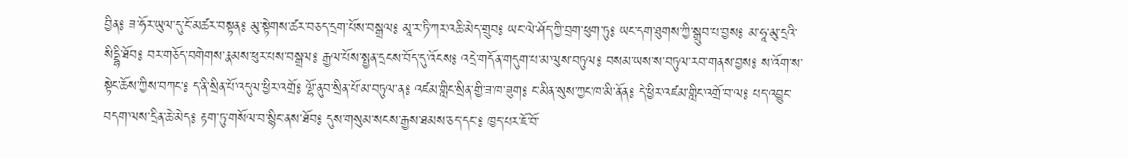བྱིན༔ ཟ་ཧོར་ཡུལ་དུ་ངོ་མཚར་བསྟན༔ མུ་སྟེགས་ཚར་བཅད་དྲག་པོས་བསྒྲལ༔ མཱ་ར་ཏི་ཀར་འཆི་མེད་གྲུབ༔ ཡང་ལེ་ཤོད་ཀྱི་བྲག་ཕུག་ཏུ༔ ཡང་དག་ཐུགས་ཀྱི་སྒྲུབ་པ་བྱས༔ མ་ཧཱ་མུ་དྲའི་སིདྡྷི་ཐོབ༔ བར་གཅོད་བགེགས་རྣམས་ཕུར་པས་བསྒྲལ༔ རྒྱལ་པོས་སྤྱན་དྲངས་བོད་དུ་འོངས༔ འདྲེ་གདོན་གདུག་པ་མ་ལུས་བཏུལ༔ བསམ་ཡས་ས་བཏུལ་རབ་གནས་བྱས༔ ས་འོག་ས་སྟེང་ཆོས་ཀྱིས་བཀང་༔ ད་ནི་སྲིན་པོ་འདུལ་ཕྱིར་འགྲོ༔ ལྷོ་ནུབ་སྲིན་པོ་མ་བཏུལ་ན༔ འཛམ་གླིང་སྲིན་གྱི་ཟ་ཁ་ཟུག༔ ང་མིན་སུས་ཀྱང་ཁ་མི་ནོན༔ དེ་ཕྱིར་འཛམ་གླིང་འགྲོ་བ་ལ༔ པད་འབྱུང་བདག་ལས་དྲིན་ཆེ་མེད༔ རྟག་ཏུ་གསོལ་བ་སྙིང་ནས་ཐོབ༔ དུས་གསུམ་སངས་རྒྱས་ཐམས་ཅད་དང་༔ ཁྱད་པར་ཇོ་བོ་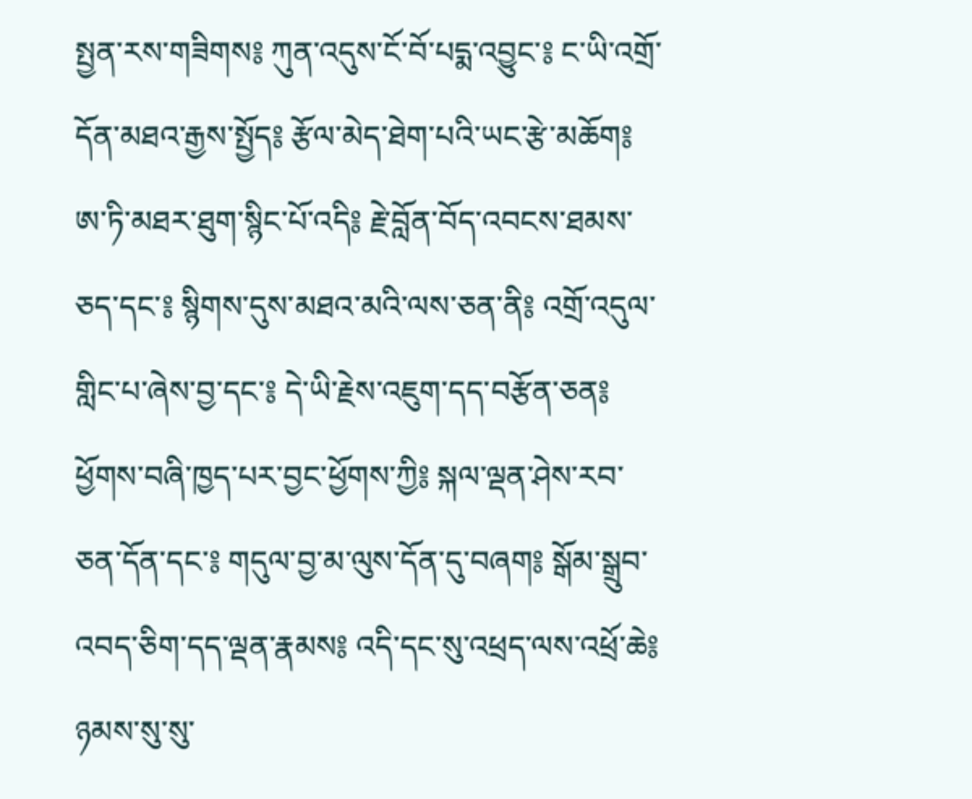སྤྱན་རས་གཟིགས༔ ཀུན་འདུས་ངོ་བོ་པདྨ་འབྱུང་༔ ང་ཡི་འགྲོ་དོན་མཐའ་རྒྱས་སྤྱོད༔ རྩོལ་མེད་ཐེག་པའི་ཡང་རྩེ་མཆོག༔ ཨ་ཏི་མཐར་ཐུག་སྙིང་པོ་འདི༔ རྗེ་བློན་བོད་འབངས་ཐམས་ཅད་དང་༔ སྙིགས་དུས་མཐའ་མའི་ལས་ཅན་ནི༔ འགྲོ་འདུལ་གླིང་པ་ཞེས་བྱ་དང་༔ དེ་ཡི་རྗེས་འཇུག་དད་བརྩོན་ཅན༔ ཕྱོགས་བཞི་ཁྱད་པར་བྱང་ཕྱོགས་ཀྱི༔ སྐལ་ལྡན་ཤེས་རབ་ཅན་དོན་དང་༔ གདུལ་བྱ་མ་ལུས་དོན་དུ་བཞག༔ སྒོམ་སྒྲུབ་འབད་ཅིག་དད་ལྡན་རྣམས༔ འདི་དང་སུ་འཕྲད་ལས་འཕྲོ་ཆེ༔ ཉམས་སུ་སུ་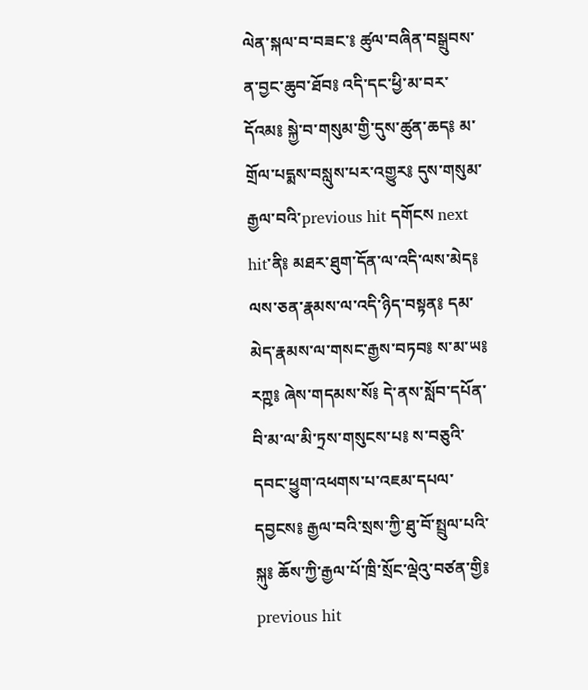ལེན་སྐལ་བ་བཟང་༔ ཚུལ་བཞིན་བསྒྲུབས་ན་བྱང་ཆུབ་ཐོབ༔ འདི་དང་ཕྱི་མ་བར་དོའམ༔ སྐྱེ་བ་གསུམ་གྱི་དུས་ཚུན་ཆད༔ མ་གྲོལ་པདྨས་བསླུས་པར་འགྱུར༔ དུས་གསུམ་རྒྱལ་བའི་previous hit དགོངས next hit་ནི༔ མཐར་ཐུག་དོན་ལ་འདི་ལས་མེད༔ ལས་ཅན་རྣམས་ལ་འདི་ཉིད་བསྟན༔ དམ་མེད་རྣམས་ལ་གསང་རྒྱས་བཏབ༔ ས་མ་ཡ༔ རཀྵ༔ ཞེས་གདམས་སོ༔ དེ་ནས་སློབ་དཔོན་བི་མ་ལ་མི་ཏྲས་གསུངས་པ༔ ས་བཅུའི་དབང་ཕྱུག་འཕགས་པ་འཇམ་དཔལ་དབྱངས༔ རྒྱལ་བའི་སྲས་ཀྱི་ཐུ་བོ་སྤྲུལ་པའི་སྐུ༔ ཆོས་ཀྱི་རྒྱལ་པོ་ཁྲི་སྲོང་ལྡེའུ་བཙན་གྱི༔ previous hit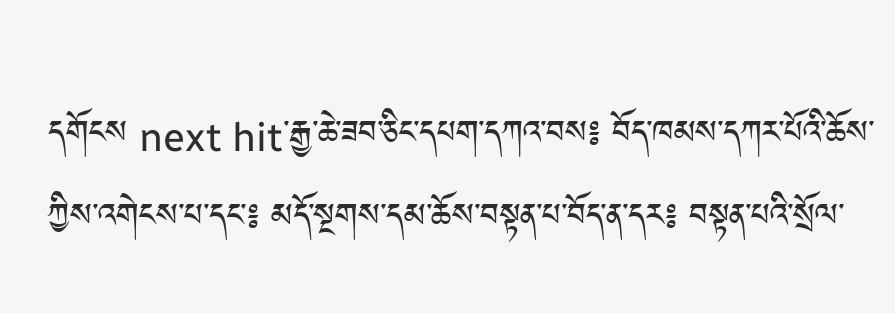དགོངས next hit་རྒྱ་ཆེ་ཟབ་ཅིང་དཔག་དཀའ་བས༔ བོད་ཁམས་དཀར་པོའི་ཆོས་ཀྱིས་འགེངས་པ་དང་༔ མདོ་སྔགས་དམ་ཆོས་བསྟན་པ་བོད་ན་དར༔ བསྟན་པའི་སྲོལ་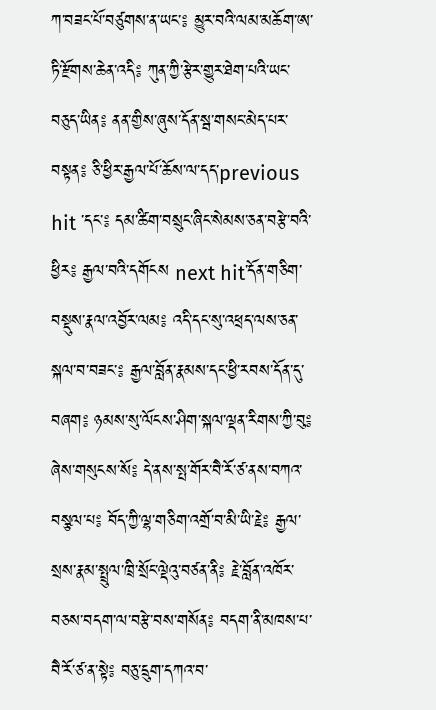ཀ་བཟང་པོ་བཙུགས་ན་ཡང་༔ མྱུར་བའི་ལམ་མཆོག་ཨ་ཏི་རྫོགས་ཆེན་འདི༔ ཀུན་ཀྱི་རྩེར་གྱུར་ཐེག་པའི་ཡང་བཅུད་ཡིན༔ ནན་གྱིས་ཞུས་དོན་སྦ་གསང་མེད་པར་བསྟན༔ ཅི་ཕྱིར་རྒྱལ་པོ་ཆོས་ལ་དད་previous hit ་དང་༔ དམ་ཚིག་བསྲུང་ཞིང་སེམས་ཅན་བརྩེ་བའི་ཕྱིར༔ རྒྱལ་བའི་དགོངས next hit་དོན་གཅིག་བསྡུས་རྣལ་འབྱོར་ལམ༔ འདི་དང་སུ་འཕྲད་ལས་ཅན་སྐལ་བ་བཟང་༔ རྒྱལ་བློན་རྣམས་དང་ཕྱི་རབས་དོན་དུ་བཞག༔ ཉམས་སུ་ལོངས་ཤིག་སྐལ་ལྡན་རིགས་ཀྱི་བུ༔ ཞེས་གསུངས་སོ༔ དེ་ནས་སྤ་གོར་བཻ་རོ་ཙ་ནས་བཀའ་བསྩལ་པ༔ བོད་ཀྱི་ལྷ་གཅིག་འགྲོ་བ་མི་ཡི་རྗེ༔ རྒྱལ་སྲས་རྣམ་སྤྲུལ་ཁྲི་སྲོང་ལྡེའུ་བཙན་ནི༔ རྗེ་བློན་འཁོར་བཅས་བདག་ལ་བརྩེ་བས་གསོན༔ བདག་ནི་མཁས་པ་བཻ་རོ་ཙ་ན་སྟེ༔ བཅུ་དྲུག་དཀའ་བ་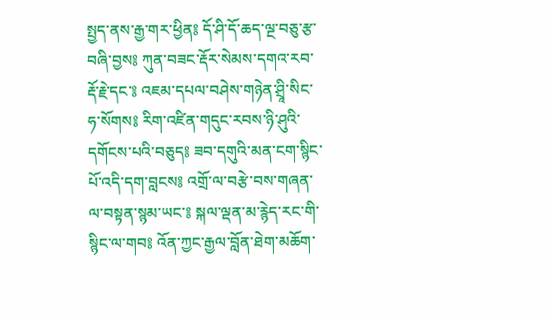སྤྱད་ནས་རྒྱ་གར་ཕྱིན༔ དོ་ཤི་དོ་ཆད་ལྔ་བཅུ་རྩ་བཞི་བྱས༔ ཀུན་བཟང་རྡོར་སེམས་དགའ་རབ་རྡོ་རྗེ་དང་༔ འཇམ་དཔལ་བཤེས་གཉེན་ཤྲཱི་སིང་ཧ་སོགས༔ རིག་འཛིན་གདུང་རབས་ཉི་ཤུའི་དགོངས་པའི་བཅུད༔ ཟབ་དགུའི་མན་ངག་སྙིང་པོ་འདི་དག་བླངས༔ འགྲོ་ལ་བརྩེ་བས་གཞན་ལ་བསྟན་སྙམ་ཡང་༔ སྐལ་ལྡན་མ་རྙེད་རང་གི་སྙིང་ལ་གབ༔ འོན་ཀྱང་རྒྱལ་བློན་ཐེག་མཆོག་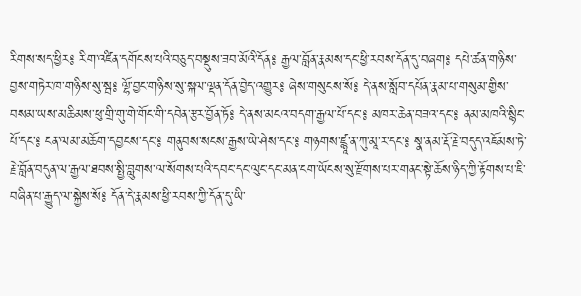རིགས་སད་ཕྱིར༔ རིག་འཛིན་དགོངས་པའི་བཅུད་བསྡུས་ཟབ་མོའི་དོན༔ རྒྱལ་བློན་རྣམས་དང་ཕྱི་རབས་དོན་དུ་བཞག༔ དཔེ་ཚན་གཉིས་བྱས་གཏེར་ཁ་གཉིས་སུ་སྦ༔ ལྷོ་བྱང་གཉིས་སུ་སྐལ་ལྡན་དོན་བྱེད་འགྱུར༔ ཞེས་གསུངས་སོ༔ དེ་ནས་སློབ་དཔོན་རྣམ་པ་གསུམ་གྱིས་བསམ་ཡས་མཆིམས་ཕུ་གྲི་གུ་གེ་གོང་གི་དབེན་རྩར་བྱོན་ཏོ༔ དེ་ནས་མངའ་བདག་རྒྱལ་པོ་དང་༔ མཁར་ཆེན་བཟའ་དང་༔ ནམ་མཁའི་སྙིང་པོ་དང་༔ ངན་ལམ་མཆོག་དབྱངས་དང་༔ གནུབས་སངས་རྒྱས་ཡེ་ཤེས་དང་༔ གཉགས་ཛྙཱ་ན་ཀུ་མཱ་ར་དང་༔ སྣ་ནམ་རྡོ་རྗེ་བདུད་འཇོམས་ཏེ་རྗེ་བློན་བདུན་ལ་རྒྱལ་ཐབས་སྤྱི་བླུགས་ལ་སོགས་པའི་དབང་དང་ལུང་དང་མན་ངག་ཡོངས་སུ་རྫོགས་པར་གནང་སྟེ་ཆོས་ཉིད་ཀྱི་རྟོགས་པ་ཇི་བཞིན་པ་རྒྱུད་ལ་སྐྱེས་སོ༔ དོན་དེ་རྣམས་ཕྱི་རབས་ཀྱི་དོན་དུ་ཡི་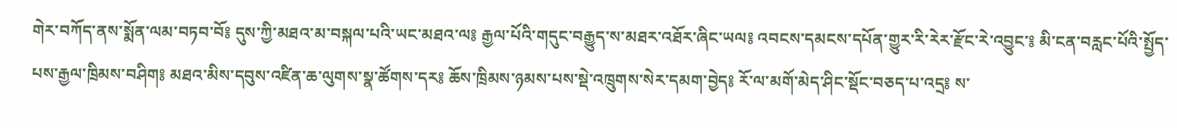གེར་བཀོད་ནས་སྨོན་ལམ་བཏབ་བོ༔ དུས་ཀྱི་མཐའ་མ་བསྐལ་པའི་ཡང་མཐའ་ལ༔ རྒྱལ་པོའི་གདུང་བརྒྱུད་ས་མཐར་འཐོར་ཞིང་ཡལ༔ འབངས་དམངས་དཔོན་གྱུར་རི་རེར་རྫོང་རེ་འབྱུང་༔ མི་ངན་བརླང་པོའི་སྤྱོད་པས་རྒྱལ་ཁྲིམས་བཤིག༔ མཐའ་མིས་དབུས་འཛིན་ཆ་ལུགས་སྣ་ཚོགས་དར༔ ཆོས་ཁྲིམས་ཉམས་པས་སྡེ་འཁྲུགས་སེར་དམག་བྱེད༔ རོ་ལ་མགོ་མེད་ཤིང་སྡོང་བཅད་པ་འདྲ༔ ས་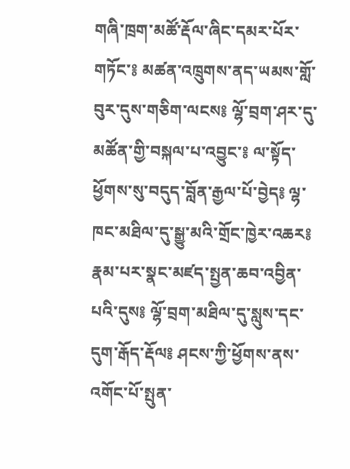གཞི་ཁྲག་མཚོ་རྡོལ་ཞིང་དམར་པོར་གཏོང་༔ མཚན་འཁྲུགས་ནད་ཡམས་གློ་བུར་དུས་གཅིག་ལངས༔ ལྷོ་བྲག་ཤར་དུ་མཚོན་གྱི་བསྐལ་པ་འབྱུང་༔ ལ་སྟོད་ཕྱོགས་སུ་བདུད་བློན་རྒྱལ་པོ་བྱེད༔ ལྷ་ཁང་མཐིལ་དུ་སྒྱུ་མའི་གྲོང་ཁྱེར་འཆར༔ རྣམ་པར་སྣང་མཛད་སྤྱན་ཆབ་འབྱིན་པའི་དུས༔ ལྷོ་བྲག་མཐིལ་དུ་སླུས་དང་དུག་རྒོད་རྡོལ༔ ཤངས་ཀྱི་ཕྱོགས་ནས་འགོང་པོ་སྤུན་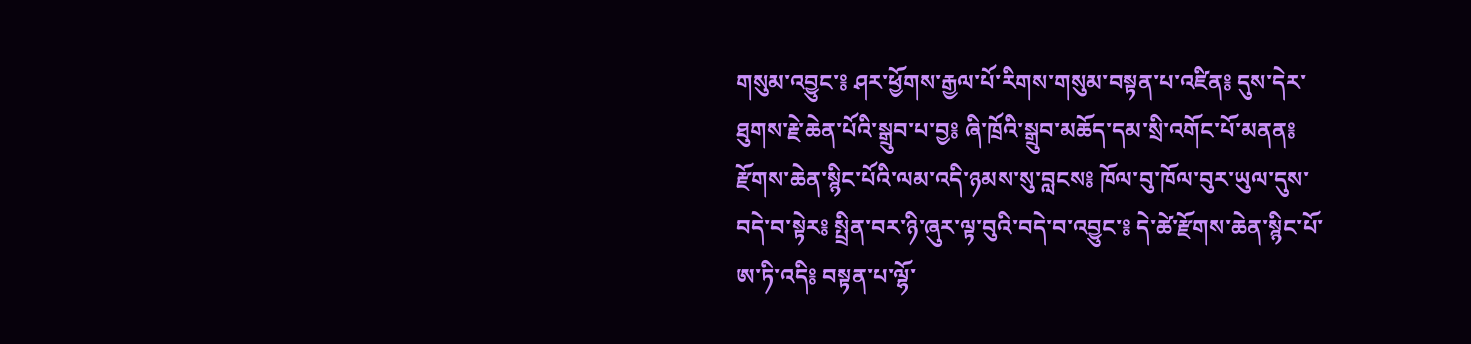གསུམ་འབྱུང་༔ ཤར་ཕྱོགས་རྒྱལ་པོ་རིགས་གསུམ་བསྟན་པ་འཛིན༔ དུས་དེར་ཐུགས་རྗེ་ཆེན་པོའི་སྒྲུབ་པ་བྱ༔ ཞི་ཁྲོའི་སྒྲུབ་མཆོད་དམ་སྲི་འགོང་པོ་མནན༔ རྫོགས་ཆེན་སྙིང་པོའི་ལམ་འདི་ཉམས་སུ་བླངས༔ ཁོལ་བུ་ཁོལ་བུར་ཡུལ་དུས་བདེ་བ་སྟེར༔ སྤྲིན་བར་ཉི་ཞུར་ལྟ་བུའི་བདེ་བ་འབྱུང་༔ དེ་ཚེ་རྫོགས་ཆེན་སྙིང་པོ་ཨ་ཏི་འདི༔ བསྟན་པ་ལྷོ་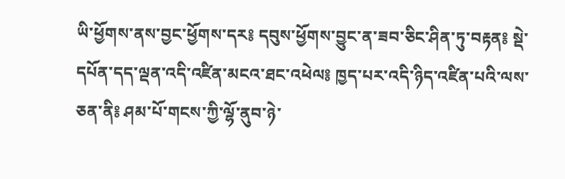ཡི་ཕྱོགས་ནས་བྱང་ཕྱོགས་དར༔ དབུས་ཕྱོགས་བྱུང་ན་ཟབ་ཅིང་ཤིན་ཏུ་བརྟན༔ སྡེ་དཔོན་དད་ལྡན་འདི་འཛིན་མངའ་ཐང་འཕེལ༔ ཁྱད་པར་འདི་ཉིད་འཛིན་པའི་ལས་ཅན་ནི༔ ཤམ་པོ་གངས་ཀྱི་ལྷོ་ནུབ་ཉེ་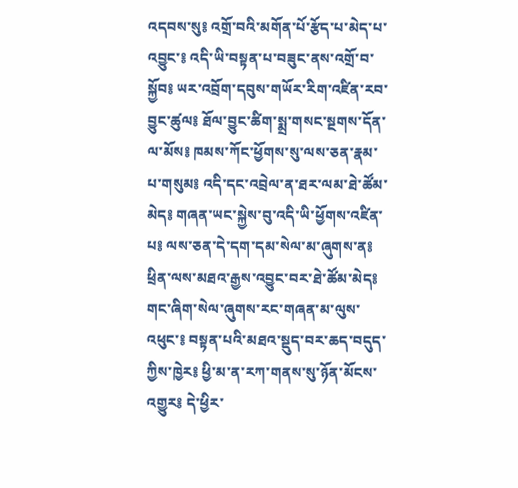འདབས་སུ༔ འགྲོ་བའི་མགོན་པོ་རྩོད་པ་མེད་པ་འབྱུང་༔ འདི་ཡི་བསྟན་པ་བཟུང་ནས་འགྲོ་བ་སྐྱོབ༔ ཡར་འབྲོག་དབུས་གཡོར་རིག་འཛིན་རབ་བྱུང་ཚུལ༔ ཐོལ་བྱུང་ཚིག་སྨྲ་གསང་སྔགས་དོན་ལ་མོས༔ ཁམས་ཀོང་ཕྱོགས་སུ་ལས་ཅན་རྣམ་པ་གསུམ༔ འདི་དང་འབྲེལ་ན་ཐར་ལམ་ཐེ་ཚོམ་མེད༔ གཞན་ཡང་སྐྱེས་བུ་འདི་ཡི་ཕྱོགས་འཛིན་པ༔ ལས་ཅན་དེ་དག་དམ་སེལ་མ་ཞུགས་ན༔ ཕྲིན་ལས་མཐའ་རྒྱས་འབྱུང་བར་ཐེ་ཚོམ་མེད༔ གང་ཞིག་སེལ་ཞུགས་རང་གཞན་མ་ལུས་འཕུང་༔ བསྟན་པའི་མཐའ་སྡུད་བར་ཆད་བདུད་ཀྱིས་ཁྱེར༔ ཕྱི་མ་ན་རཀ་གནས་སུ་ཉོན་མོངས་འགྱུར༔ དེ་ཕྱིར་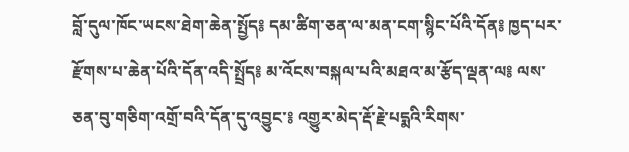བློ་དུལ་ཁོང་ཡངས་ཐེག་ཆེན་སྤྱོད༔ དམ་ཚིག་ཅན་ལ་མན་ངག་སྙིང་པོའི་དོན༔ ཁྱད་པར་རྫོགས་པ་ཆེན་པོའི་དོན་འདི་སྤྲོད༔ མ་འོངས་བསྐལ་པའི་མཐའ་མ་རྩོད་ལྡན་ལ༔ ལས་ཅན་བུ་གཅིག་འགྲོ་བའི་དོན་དུ་འབྱུང་༔ འགྱུར་མེད་རྡོ་རྗེ་པདྨའི་རིགས་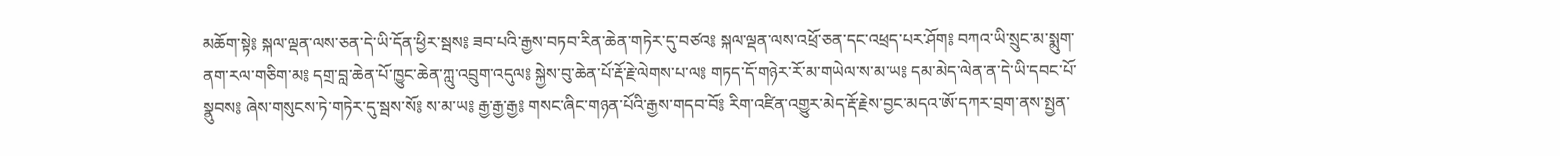མཆོག་སྟེ༔ སྐལ་ལྡན་ལས་ཅན་དེ་ཡི་དོན་ཕྱིར་སྦས༔ ཟབ་པའི་རྒྱས་བཏབ་རིན་ཆེན་གཏེར་དུ་བཙའ༔ སྐལ་ལྡན་ལས་འཕྲོ་ཅན་དང་འཕྲད་པར་ཤོག༔ བཀའ་ཡི་སྲུང་མ་སྨུག་ནག་རལ་གཅིག་མ༔ དགྲ་བླ་ཆེན་པོ་ཁྱུང་ཆེན་ཀླུ་འབྲུག་འདུལ༔ སྐྱེས་བུ་ཆེན་པོ་རྡོ་རྗེ་ལེགས་པ་ལ༔ གཏད་དོ་གཉེར་རོ་མ་གཡེལ་ས་མ་ཡ༔ དམ་མེད་ལེན་ན་དེ་ཡི་དབང་པོ་སྣུབས༔ ཞེས་གསུངས་ཏེ་གཏེར་དུ་སྦས་སོ༔ ས་མ་ཡ༔ རྒྱ་རྒྱ་རྒྱ༔ གསང་ཞིང་གཉན་པོའི་རྒྱས་གདབ་བོ༔ རིག་འཛིན་འགྱུར་མེད་རྡོ་རྗེས་བྱང་མདའ་ཨོ་དཀར་བྲག་ནས་སྤྱན་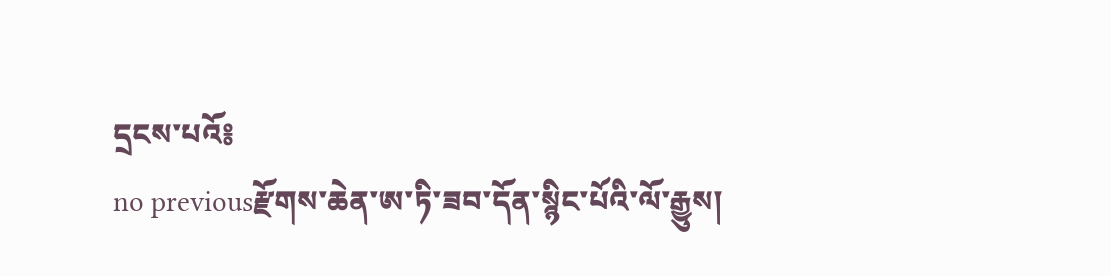དྲངས་པའོ༔
no previousརྫོགས་ཆེན་ཨ་ཏི་ཟབ་དོན་སྙིང་པོའི་ལོ་རྒྱུས།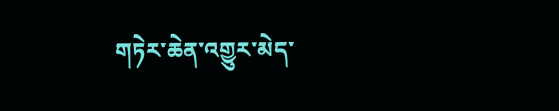གཏེར་ཆེན་འགྱུར་མེད་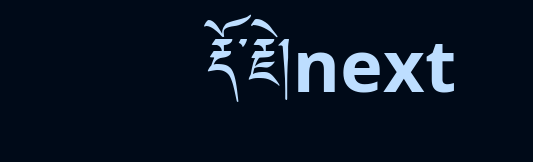རྡོ་རྗེ།next